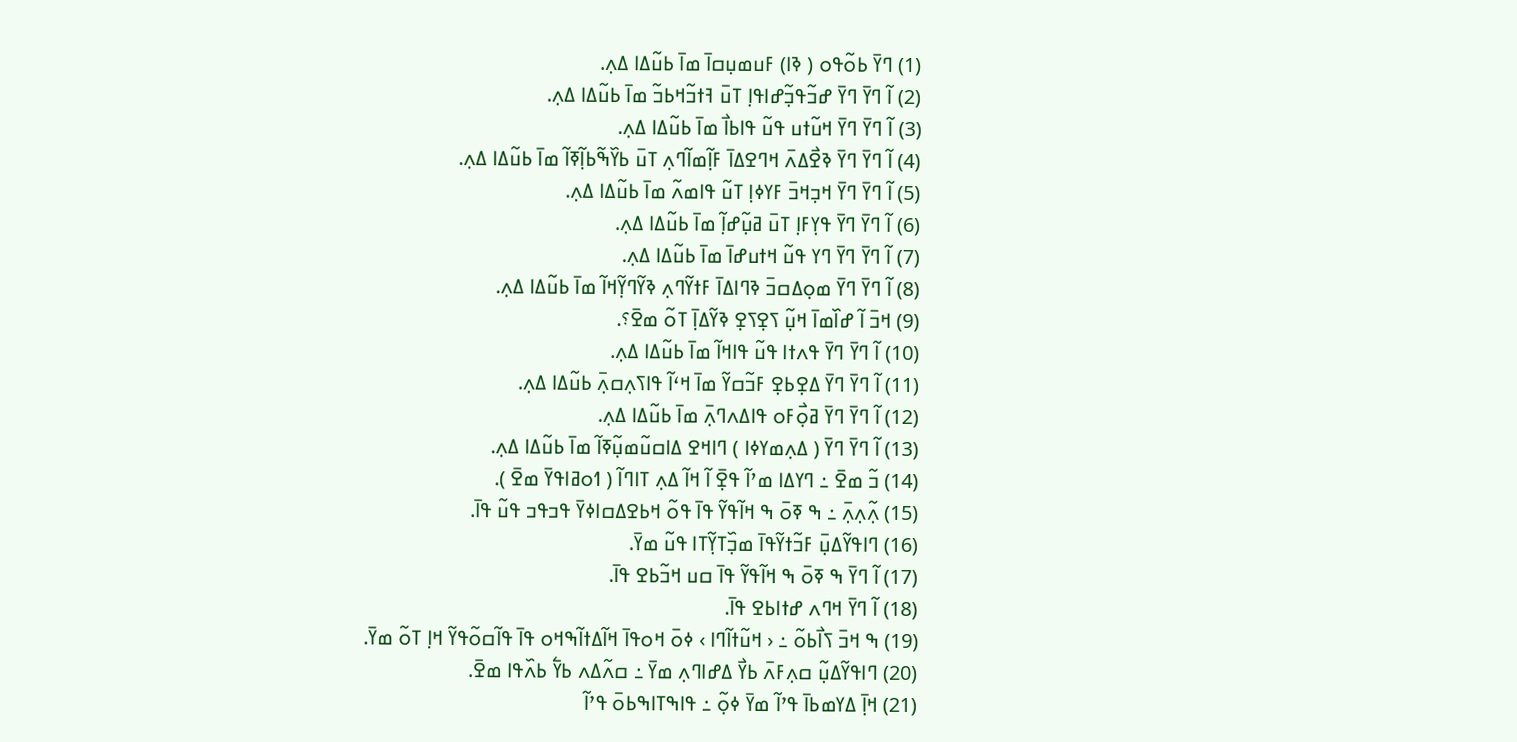(1) ߣߌ߫ ߕߋ߬ߟߋ ( ߢߊ) ߓߎߘߎ߲ߛߊ߫ ߘߊ߫ ߕߎ߬ߡߊ ߡߍ߲.
(2) ߊ߬ ߣߌ߫ ߣߌ߫ ߝߏ߬ߟߏ߲߬ߝߊߟߊ߲ ߠߎ߫ ߔߙߏ߬ߞߕߏ߬ ߘߊ߫ ߕߎ߬ߡߊ ߡߍ߲.
(3) ߊ߬ ߣߌ߫ ߣߌ߫ ߞߎ߬ߙߎ ߟߎ߬ ߟߊߕߊ߯ ߘߊ߫ ߕߎ߬ߡߊ ߡߍ߲.
(4) ߊ߬ ߣߌ߫ ߣߌ߫ ߢߐ߯ߡߍ߫ ߞߣߐߡߊ߫ ߓߊ߲߬ߘߊ߬ߣߍ߲ ߠߎ߫ ߕߌ߰ߒ߬ߕߊ߲߬ߧߊ߬ ߘߊ߫ ߕߎ߬ߡߊ ߡߍ߲.
(5) ߊ߬ ߣߌ߫ ߣߌ߫ ߞߏ߲ߞߏ߫ ߓߌߦߊ߲ ߠߎ߬ ߟߊߘߍ߬ ߘߊ߫ ߕߎ߬ߡߊ ߡߍ߲.
(6) ߊ߬ ߣߌ߫ ߣߌ߫ ߟߌ߲ߓߊ߲ ߠߎ߫ ߥߎ߲߬ߝߊ߲߬ ߘߊ߫ ߕߎ߬ߡߊ ߡߍ߲.
(7) ߊ߬ ߣߌ߫ ߣߌ߫ ߣߌ ߟߎ߬ ߞߙߎߝߊ߫ ߘߊ߫ ߕߎ߬ߡߊ ߡߍ߲.
(8) ߊ߬ ߣߌ߫ ߣߌ߫ ߘߋ߲ߡߛߏ߫ ߢߣߊߡߊ߫ ߓߙߌ߬ߣߍ߲ ߢߌ߬ߣߌ߲߬ߞߊ߬ ߘߊ߫ ߕߎ߬ߡߊ ߡߍ߲.
(9) ߞߏ߫ ߊ߬ ߝߊ߰ߘߊ߫ ߞߎ߲߬ ߖߐ߲ߖߐ߲ ߢߌ߬ߡߊ߲߫ ߠߋ߬ ߘߐ߫؟.
(10) ߊ߬ ߣߌ߫ ߣߌ߫ ߟߍߙߊ ߟߎ߬ ߟߊߞߊ߬ ߘߊ߫ ߕߎ߬ߡߊ ߡߍ߲.
(11) ߊ߬ ߣߌ߫ ߣߌ߫ ߡߐ߲ߕߐ߲ ߓߏ߬ߛߌ߬ ߘߊ߫ ߞߵߊ߬ ߟߊߖߍ߲ߛߍ߲߫ ߕߎ߬ߡߊ ߡߍ߲.
(12) ߊ߬ ߣߌ߫ ߣߌ߫ ߥߋ߲߯ߓߋ ߟߊߡߍߣߍ߲߫ ߘߊ߫ ߕߎ߬ߡߊ ߡߍ߲.
(13) ߊ߬ ߣߌ߫ ߣߌ߫ ( ߡߍ߲ߘߌߦߊ ) ߣߊߞߐ ߡߊߛߎ߬ߘߎ߲߬ߧߊ߬ ߘߊ߫ ߕߎ߬ߡߊ ߡߍ߲.
(14) ߏ߬ ߘߐ߫ ߸ ߣߌߡߊ ߘߴߊ߬ ߟߐ߲߫ ߊ߬ ߞߊ߬ ߡߍ߲ ߠߊߣߊ߬ ( ߗߋߥߊߟߌ߫ ߘߐ߫ ).
(15) ߍ߲߬ߍ߲ߍ߲߫ ߸ ߒ ߧߋ߫ ߒ ߞߊ߬ߟߌ߬ ߟߊ߫ ߟߋ߬ ߞߕߐߡߛߊߦߌ߫ ߟߏߟߏ ߟߎ߬ ߟߊ߫.
(16) ߣߊߟߌ߬ߡߎ߲߫ ߓߏ߬ߙߌ߬ߟߊ߫ ߘߏ߲߰ߠߌ߲߬ߠߊ ߟߎ߬ ߘߌ߫.
(17) ߊ߬ ߣߌ߫ ߒ ߧߋ߫ ߒ ߞߊ߬ߟߌ߬ ߟߊ߫ ߛߎ ߞߏ߬ߕߐ ߟߊ߫.
(18) ߊ߬ ߣߌ߫ ߞߣߍ ߝߙߊߕߐ ߟߊ߫.
(19) ߒ ߞߏ߫ ߖߊ߯ߕߋ߬ ߸ ‹ ߞߎ߬ߙߊ߬ߣߊ › ߦߋ߫ ߞߋߟߊ߫ ߞߊ߬ߡߙߊ߬ߒߞߋ ߟߊ߫ ߟߊ߬ߛߋ߬ߟߌ߬ ߞߊ߲ ߠߋ߬ ߘߌ߫.
(20) ߣߊߟߌ߬ߡߎ߲߬ ߛߍ߲ߓߍ߫ ߕߌ߯ ߡߝߊߣߍ߲ ߘߌ߫ ߸ ߛߍ߬ߡߍ ߕߌ߱ ߕߍ߰ߟߊ ߘߐ߫.
(21) ߞߊ߲߫ ߡߌߘߕߊ߫ ߟߴߊ߬ ߘߌ߫ ߦߋ߲߬ ߸ ߟߊߒߠߊߒߕߋ߫ ߟߴߊ߬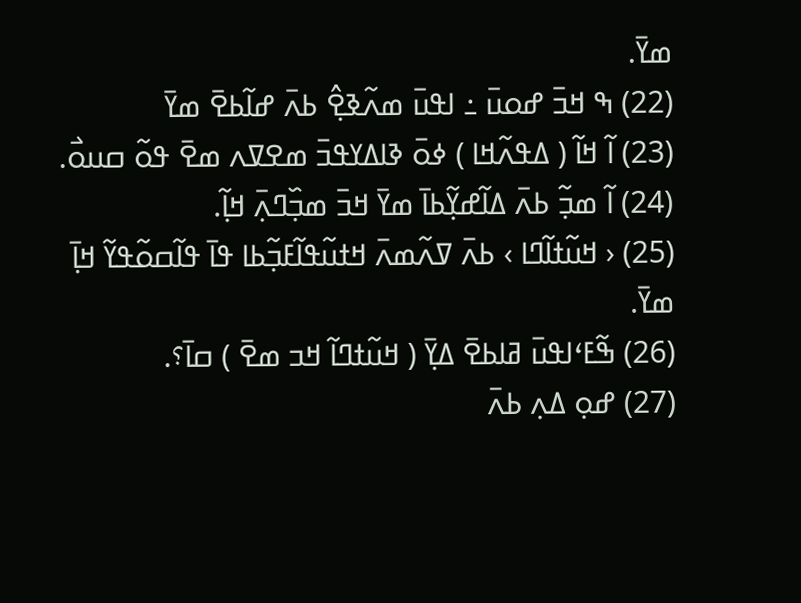ߘߌ߫.
(22) ߒ ߞߏ߫ ߝߋߎ߫ ߸ ߊߟߎ߫ ߘߍ߬ߢߐ߲߮ ߕߍ߫ ߝߊ߬ߕߐ߫ ߘߌ߫
(23) ߊ߬ ߞߊ߬ ( ߡߟߍ߬ߞߊ ) ߦߋ߫ ߢߊߡߌߟߏ߫ ߘߐߜߍ ߘߐ߫ ߟߋ߬ ߛߎߋ߯.
(24) ߊ߬ ߘߏ߲߬ ߕߍ߫ ߡߊ߬ߝߌ߲߬ߕߊ߫ ߘߌ߫ ߞߏ߫ ߘߏ߲߰ߣߍ߲߫ ߞߊ߲߬.
(25) ‹ ߞߎ߬ߙߊ߬ߣߊ › ߕߍ߫ ߜߍ߬ߘߍ߫ ߞߙߎ߬ߟߊ߬ߓߏ߲߬ߕߊ ߟߊ߫ ߟߊ߬ߛߋ߬ߟߌ߬ ߞߊ߲߫ ߘߌ߫.
(26) ߒ߬ߓߵߊߟߎ߫ ߥߊߕߐ߫ ߡߌ߲߫ ( ߞߎ߬ߙߣߊ߬ ߞߏ ߘߐ߫ ) ߛߊ߫؟.
(27) ߝߋ߲ ߡߍ߲ ߕߍ߫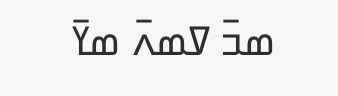ߘߏ߫ ߜߘߍ߫ ߘߌ߫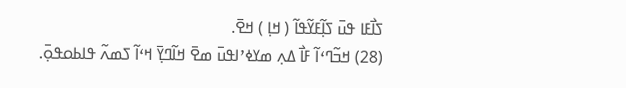ߖߊ߯ߓߊ ߟߎ߫ ߖߊ߲߬ߓߌ߬ߟߊ߬ ( ߞߊ߲ ) ߞߐ߫.
(28) ߞߏ߬ߣߵߊ߬ ߓߊ߯ ߡߍ߲ ߘߌߦߴߊߟߎ߫ ߘߐ߫ ߞߊ߬ߣߌ߲߫ ߞߵߊ߬ ߖߘߍ߬ ߟߊߕߋߟߋ߲߫.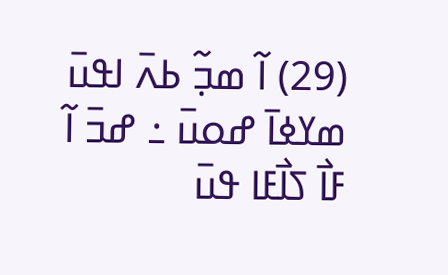(29) ߊ߬ ߘߏ߲߬ ߕߍ߫ ߊߟߎ߫ ߘߌߦߊ߫ ߝߋߎ߫ ߸ ߝߏ߫ ߊ߬ ߓߊ߯ ߖߊ߯ߓߊ ߟߎ߫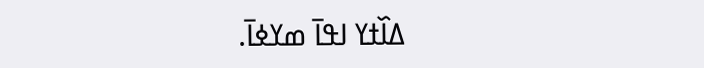ߡߊ߰ߙߌ ߊߟߊ߫ ߘߌߦߊ߫.